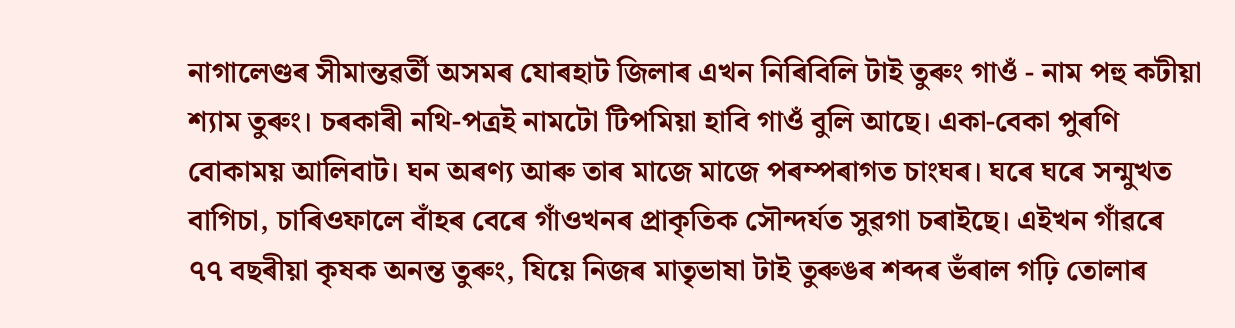নাগালেণ্ডৰ সীমান্তৱৰ্তী অসমৰ যোৰহাট জিলাৰ এখন নিৰিবিলি টাই তুৰুং গাওঁ - নাম পহু কটীয়া শ্যাম তুৰুং। চৰকাৰী নথি-পত্ৰই নামটো টিপমিয়া হাবি গাওঁ বুলি আছে। একা-বেকা পুৰণি বোকাময় আলিবাট। ঘন অৰণ্য আৰু তাৰ মাজে মাজে পৰম্পৰাগত চাংঘৰ। ঘৰে ঘৰে সন্মুখত বাগিচা, চাৰিওফালে বাঁহৰ বেৰে গাঁওখনৰ প্ৰাকৃতিক সৌন্দৰ্যত সুৱগা চৰাইছে। এইখন গাঁৱৰে ৭৭ বছৰীয়া কৃষক অনন্ত তুৰুং, যিয়ে নিজৰ মাতৃভাষা টাই তুৰুঙৰ শব্দৰ ভঁৰাল গঢ়ি তোলাৰ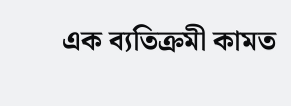এক ব্যতিক্ৰমী কামত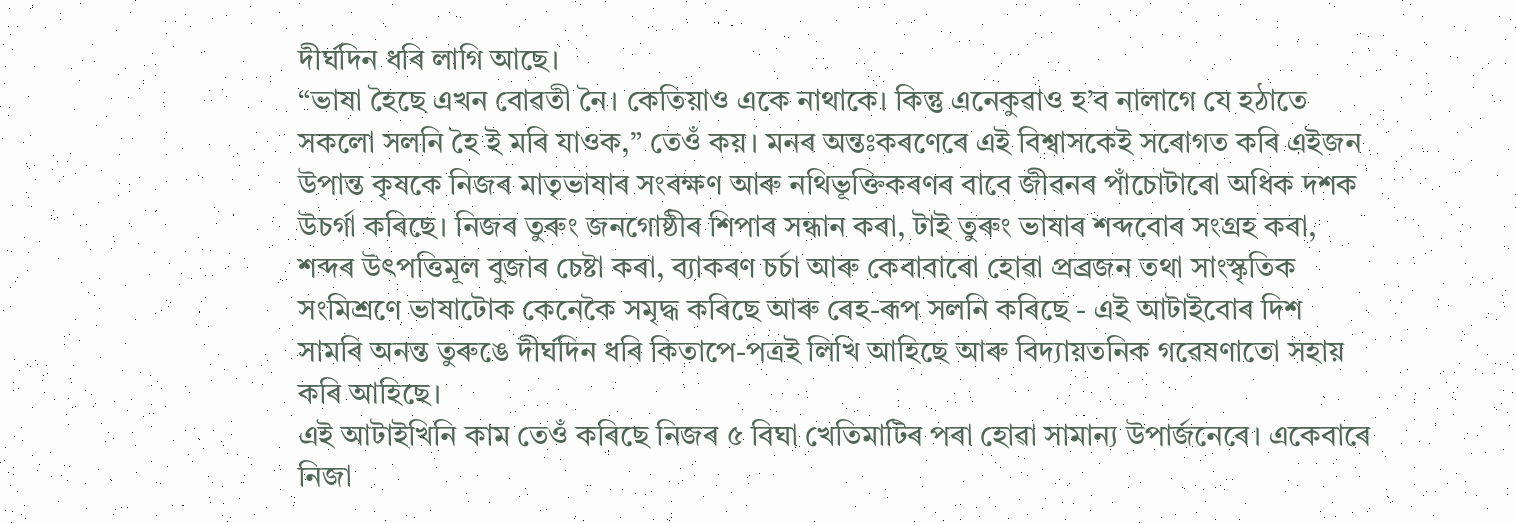দীৰ্ঘদিন ধৰি লাগি আছে।
“ভাষা হৈছে এখন বোৱতী নৈ। কেতিয়াও একে নাথাকে। কিন্তু এনেকুৱাও হ’ব নালাগে যে হঠাতে সকলো সলনি হৈ ই মৰি যাওক,” তেওঁ কয়। মনৰ অন্তঃকৰণেৰে এই বিশ্বাসকেই সৰোগত কৰি এইজন উপান্ত কৃষকে নিজৰ মাতৃভাষাৰ সংৰক্ষণ আৰু নথিভূক্তিকৰণৰ বাবে জীৱনৰ পাঁচোটাৰো অধিক দশক উচৰ্গা কৰিছে। নিজৰ তুৰুং জনগোষ্ঠীৰ শিপাৰ সন্ধান কৰা, টাই তুৰুং ভাষাৰ শব্দবোৰ সংগ্ৰহ কৰা, শব্দৰ উৎপত্তিমূল বুজাৰ চেষ্টা কৰা, ব্যাকৰণ চৰ্চা আৰু কেবাবাৰো হোৱা প্ৰব্ৰজন তথা সাংস্কৃতিক সংমিশ্ৰণে ভাষাটোক কেনেকৈ সমৃদ্ধ কৰিছে আৰু ৰেহ-ৰূপ সলনি কৰিছে - এই আটাইবোৰ দিশ সামৰি অনন্ত তুৰুঙে দীৰ্ঘদিন ধৰি কিতাপে-পত্ৰই লিখি আহিছে আৰু বিদ্যায়তনিক গৱেষণাতো সহায় কৰি আহিছে।
এই আটাইখিনি কাম তেওঁ কৰিছে নিজৰ ৫ বিঘা খেতিমাটিৰ পৰা হোৱা সামান্য উপাৰ্জনেৰে। একেবাৰে নিজা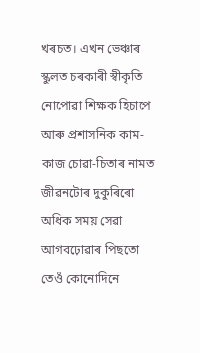খৰচত। এখন ভেঞ্চাৰ স্কুলত চৰকাৰী স্বীকৃতি নোপোৱা শিক্ষক হিচাপে আৰু প্ৰশাসনিক কাম-কাজ চোৱা-চিতাৰ নামত জীৱনটোৰ দুকুৰিৰো অধিক সময় সেৱা আগবঢ়োৱাৰ পিছতো তেওঁ কোনোদিনে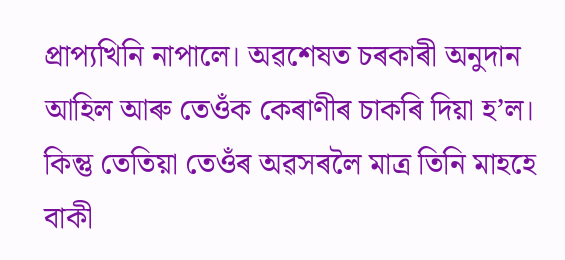প্ৰাপ্যখিনি নাপালে। অৱশেষত চৰকাৰী অনুদান আহিল আৰু তেওঁক কেৰাণীৰ চাকৰি দিয়া হ’ল। কিন্তু তেতিয়া তেওঁৰ অৱসৰলৈ মাত্ৰ তিনি মাহহে বাকী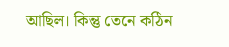আছিল। কিন্তু তেনে কঠিন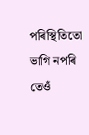পৰিস্থিতিতো ভাগি নপৰি তেওঁ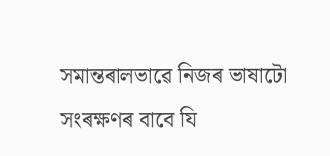সমান্তৰালভাৱে নিজৰ ভাষাটো সংৰক্ষণৰ বাবে যি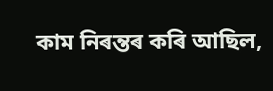কাম নিৰন্তৰ কৰি আছিল,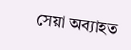সেয়া অব্যাহত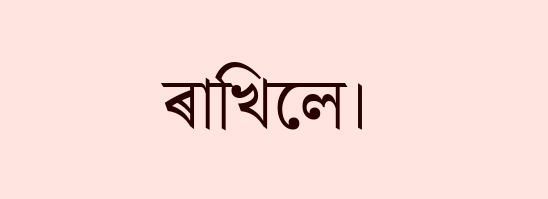ৰাখিলে।